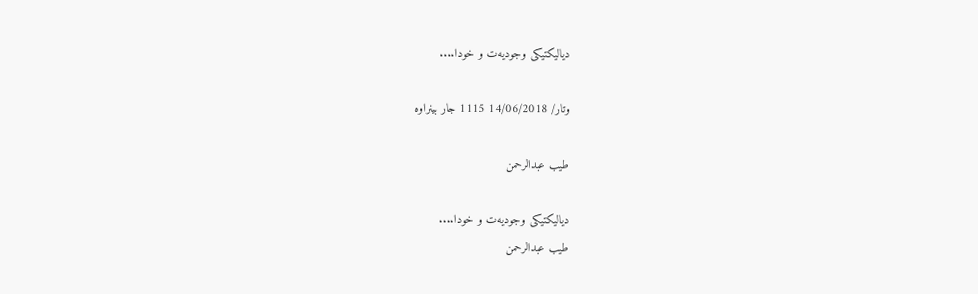دیالیکتیکی وجودیەت و خودا....

وتار/ 14/06/2018 1115 جار بینراوە

طیب عبدالرحمن

دیالیکتیکی وجودیەت و خودا....
طیب عبدالرحمن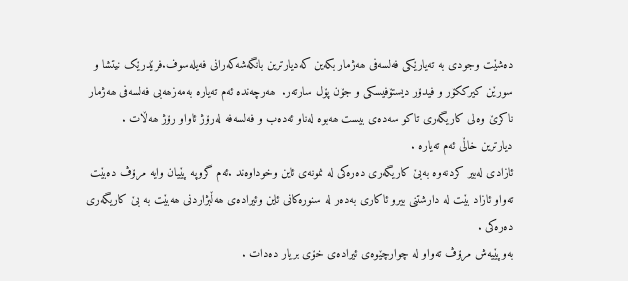دەشێت وجودی بە تەیارێکی فەلسەفی ھەژمار بکەین کەدیارترین بانگەشەکەرانی فەیلەسوف.فرێدرێک نیتشا و سورێن کیرککۆر و فیدۆر دیستۆفیسکی و جۆن پۆل سارتەر.  ھەرچەندە ئەم تەیارە بەمەزھەبی فەلسەفی ھەژمار ناکرێ وەلی کاریگەری تاکو سەدەی بیست ھەبوە لەناو ئەدەب و فەلسەفە لەرۆژ ئاواو رۆژ ھەڵات .
دیارترین خاڵی ئەم تەیارە .
ئازادی لەبیر کردنەوە بەبێ کاریگەری دەرەکی لە نمونەی ئاین وخوداوەند .ئەم گروپە پێیان وایە مرۆڤ دەبێت تەواو ئازاد بێت لە دارشتنی بیرو ئاکاری بەدەر لە سنورەکانی ئاین وئیرادەی ھەڵبژاردنی ھەبێت بە بێ کاریگەری دەرەکی .
بەوپێیەش مرۆڤ تەواو لە چوارچێوەی ئیرادەی خۆی بریار دەدات .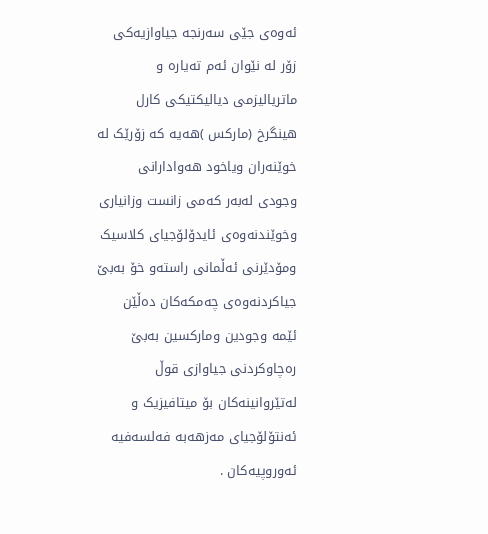ئەوەی جێی سەرنجە جیاوازیەکی زۆر لە نێوان ئەم تەیارە و ماتریالیزمی دیالیکتیکی کارل ھینگرخ (مارکس )ھەیە کە زۆرێک لە خوێنەران ویاخود ھەوادارانی وجودی لەبەر کەمی زانست وزانیاری وخوێندنەوەی ئایدۆلۆجیای کلاسیک ومۆدێرنی ئەڵمانی راستەو خۆ بەبێ جیاکردنەوەی چەمکەکان دەڵێن ئێمە وجودین ومارکسین بەبێ رەچاوکردنی جیاوازی قوڵ لەتێروانینەکان بۆ میتافیزیک و ئەنتۆلۆجیای مەزھەبە فەلسەفیە ئەوروپیەکان .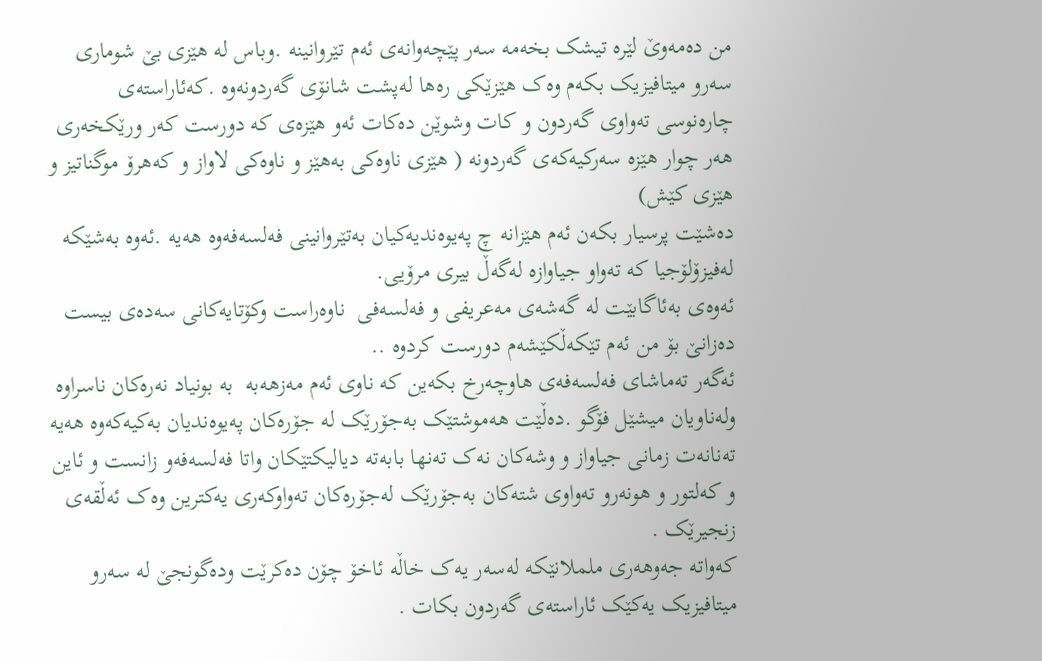من دەمەوێ لێرە تیشک بخەمە سەر پێچەوانەی ئەم تێروانینە .وباس لە ھێزی بێ شوماری سەرو میتافیزیک بکەم وەک ھێزێکی رەھا لەپشت شانۆی گەردونەوە .کەئاراستەی چارەنوسی تەواوی گەردون و کات وشوێن دەکات ئەو ھێزەی کە دورست کەر ورێکخەری ھەر چوار ھێزە سەرکیەکەی گەردونە ( ھێزی ناوەکی بەھێز و ناوەکی لاواز و کەھرۆ موگناتیز و ھێزی کێش)
دەشێت پرسیار بکەن ئەم ھێزانە چ پەیوەندیەکیان بەتێروانینی فەلسەفەوە ھەیە .ئەوە بەشێکە لەفیزۆلۆجیا کە تەواو جیاوازە لەگەڵ بیری مرۆیی.
ئەوەی بەئاگابێت لە گەشەی مەعریفی و فەلسەفی  ناوەراست وکۆتایەکانی سەدەی بیست دەزانێ بۆ من ئەم تێکەڵکێشەم دورست کردوە ..
ئەگەر تەماشای فەلسەفەی ھاوچەرخ بکەین کە ناوی ئەم مەزھەبە  بە بونیاد نەرەکان ناسراوە ولەناویان میشێل فۆگو .دەڵێت ھەموشتێک بەجۆرێک لە جۆرەکان پەیوەندیان بەکیەکەوە ھەیە تەنانەت زمانی جیاواز و وشەکان نەک تەنھا بابەتە دیالیکتێکان واتا فەلسەفەو زانست و ئاین و کەلتور و ھونەرو تەواوی شتەکان بەجۆرێک لەجۆرەکان تەواوکەری یەکترین وەک ئەڵقەی زنجیرێک .
کەواتە جەوھەری ململانێکە لەسەر یەک خاڵە ئاخۆ چۆن دەکرێت ودەگونجێ لە سەرو میتافیزیک یەکێک ئاراستەی گەردون بکات .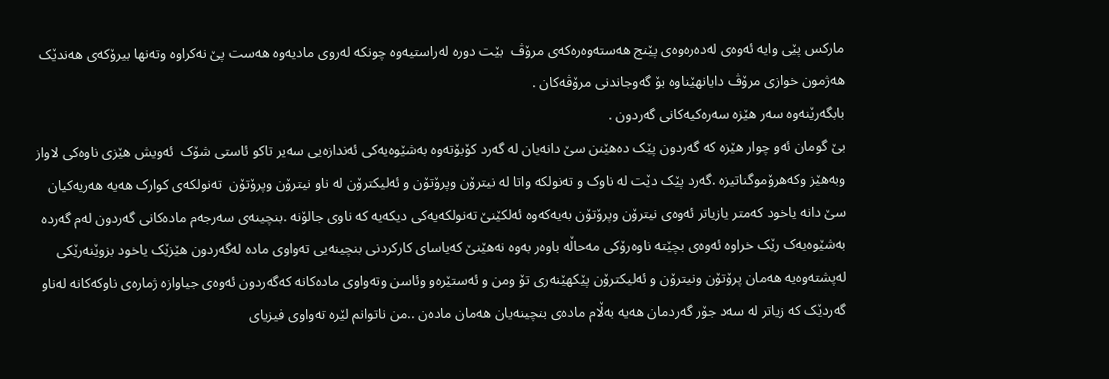مارکس پێی وایە ئەوەی لەدەرەوەی پێنج ھەستەوەرەکەی مرۆڤ  بێت دورە لەراستیەوە چونکە لەروی مادیەوە ھەست پێ نەکراوە وتەنھا بیرۆکەی ھەندێک ھەژمون خوازی مرۆڤ دایانھێناوە بۆ گەوجاندنی مرۆڤەکان .
بابگەرێنەوە سەر ھێزە سەرەکیەکانی گەردون .
بێ گومان ئەو چوار ھێزە کە گەردون پێک دەھێنن سێ دانەیان لە گەرد کۆبۆتەوە بەشێوەیەکی ئەندازەیی سەیر تاکو ئاستی شۆک  ئەویش ھێزی ناوەکی لاواز وبەھێز وکەھرۆموگناتیزە .گەرد پێک دێت لە ناوک و تەنولکە واتا لە نیترۆن وپرۆتۆن و ئەلیکترۆن لە ناو نیترۆن وپرۆتۆن  تەنولکەی کوارک ھەیە ھەریەکیان سێ دانە یاخود کەمتر یازیاتر ئەوەی نیترۆن وپرۆتۆن بەیەکەوە ئەلکێنێ تەنولکەیەکی دیکەیە کە ناوی جالۆنە .بنچینەی سەرجەم مادەکانی گەردون لەم گەردە بەشێوەیەک رێک خراوە ئەوەی بچێتە ناوەرۆکی مەحاڵە باوەر بەوە نەھێنێ کەیاسای کارکردنی بنچینەیی تەواوی مادە لەگەردون ھێزێک یاخود بزوێنەرێکی لەپشتەوەیە ھەمان پرۆتۆن ونیترۆن و ئەلیکترۆن پێکھێنەری تۆ ومن و ئەستێرەو وئاسن وتەواوی مادەکانە کەگەردون ئەوەی جیاوازە ژمارەی ناوکەکانە لەناو گەردێک کە زیاتر لە سەد جۆر گەردمان ھەیە بەڵام مادەی بنچینەیان ھەمان مادەن ..من ناتوانم لێرە تەواوی فیزیای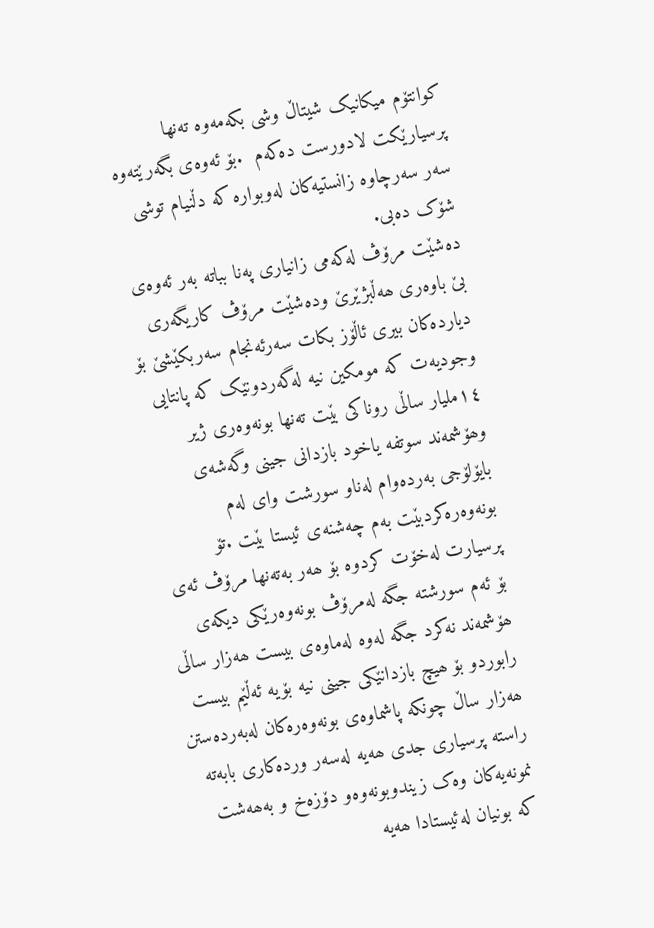کوانتۆم میکانیک شیتاڵ وشی بکەمەوە تەنھا پرسیارێکت لادورست دەکەم  .بۆ ئەوەی بگەرێتەوە سەر سەرچاوە زانستیەکان لەوبوارە کە دڵنیام توشی شۆک دەبی.
دەشێت مرۆڤ لەکەمی زانیاری پەنا بباتە بەر ئەوەی بێ باوەری ھەڵبژێرێ ودەشێت مرۆڤ کاریگەری دیاردەکان بیری ئاڵۆز بکات سەرئەنجام سەربکێشێ بۆ وجودیەت کە مومکین نیە لەگەردونێک کە پانتایی ١٤ملیار ساڵی روناکی بێت تەنھا بونەوەری ژیر وھۆشمەند سوتفە یاخود بازدانی جینی وگەشەی بایۆلۆجی بەردەوام لەناو سورشت وای لەم بونەوەرەکردبێت بەم چەشنەی ئیستا بێت .تۆ پرسیارت لەخۆت کردوە بۆ ھەر بەتەنھا مرۆڤ ئەی بۆ ئەم سورشتە جگە لەمرۆڤ بونەوەرێکی دیکەی ھۆشمەند نەکرد جگە لەوە لەماوەی بیست ھەزار ساڵی رابوردو بۆ ھیچ بازدانێکی جینی نیە بۆیە ئەڵێم بیست ھەزار ساڵ چونكە پاشماوەی بونەوەرەکان لەبەردەستن
راستە پرسیاری جدی ھەیە لەسەر وردەکاری بابەتە نمونەیەکان وەک زیندوبونەوەو دۆزەخ و بەھەشت کە بونیان لەئیستادا ھەیە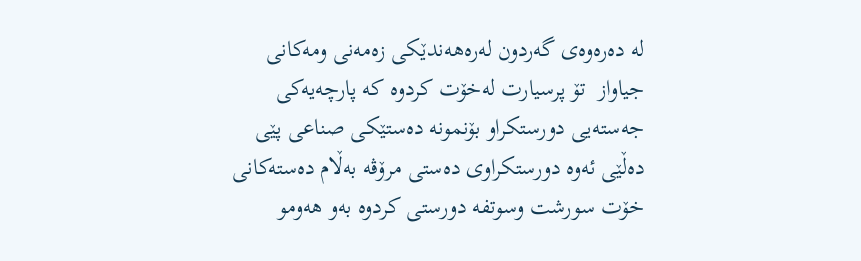لە دەرەوەی گەردون لەرەھەندێکی زەمەنی ومەکانی جیاواز  تۆ پرسیارت لەخۆت کردوە کە پارچەیەکی جەستەیی دورستکراو بۆنمونە دەستێکی صناعی پێی دەڵێی ئەوە دورستکراوی دەستی مرۆڤە بەڵام دەستەکانی خۆت سورشت وسوتفە دورستی کردوە بەو ھەومو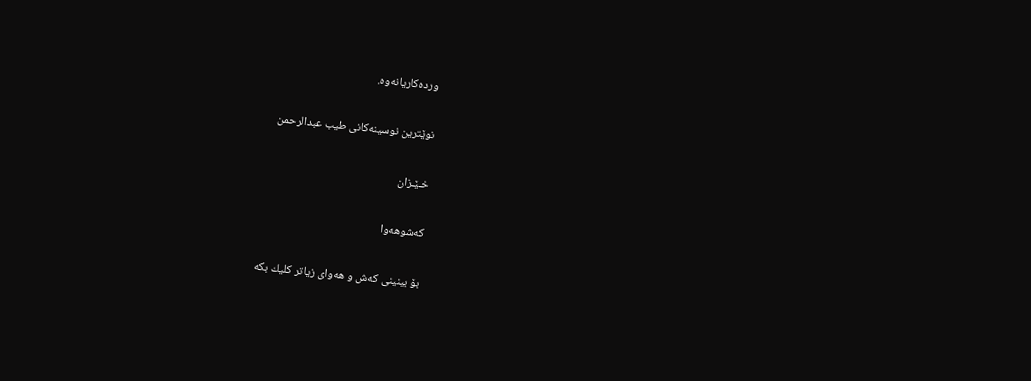وردەکاریانەوە.

نوێترین نوسینەکانی طیب عبدالرحمن

خـێـزان

کەشوهەوا

بۆ بینینی كه‌ش و هه‌وای زیاتر كلیك بكه‌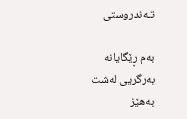تـه‌ندروستی

به‌م ڕێگایانه‌ به‌رگریی‌ له‌شت به‌هێز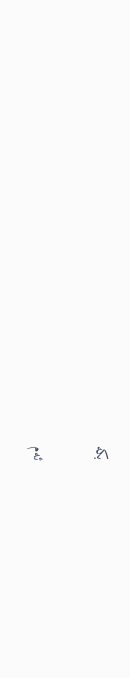بكه‌

ئه‌م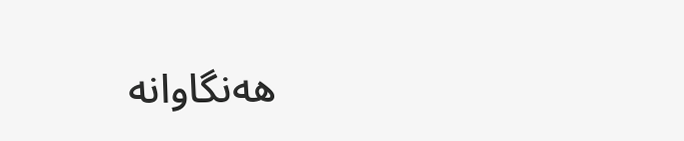هه‌نگاوانه‌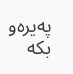په‌یره‌و بكه‌